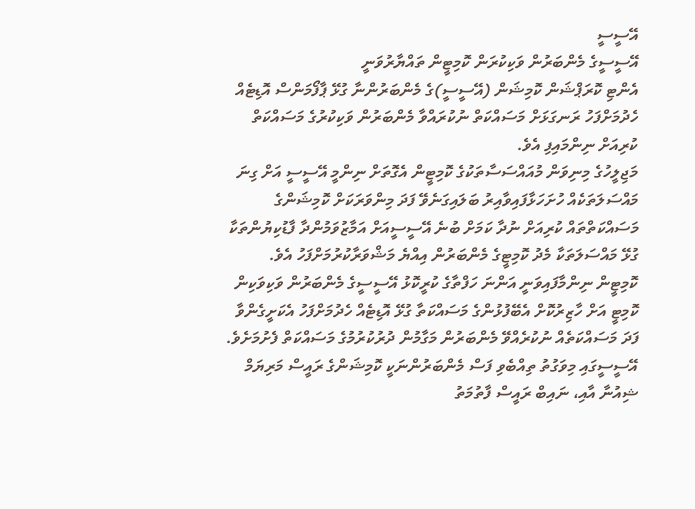އޭސީސީ
އޭސީސީގެ މެންބަރުން ވަކިކުރަން ކޮމިޓީން ތައްޔާރުވަނީ
އެންޓި ކޮރަޕްޝަން ކޮމިޝަން (އޭސީސީ)ގެ މެންބަރުންނާ ގުޅޭ ޕާފޯމަންސް އޮޑިޓެއް ހެދުމަށްފަހު ރަނގަޅަށް މަސައްކަތް ނުކުރައްވާ މެންބަރުން ވަކިކުރުގެ މަސައްކަތް ކުރިއަށް ނިންމައިފި އެވެ.
މަޖިލީހުގެ މިނިވަން މުއައްސަސާތަކުގެ ކޮމިޓީން އެގޮތަށް ނިންމީ އޭސީސީ އަށް ގިނަ މައްސަލަތަކެއް ހުށަހަޅާފައިވާއިރު ބަލައިގަނެވޭ ފަދަ މިންވަރަކަށް ކޮމިޝަންގެ މަސައްކަތްތައް ކުރިއަށް ނުދާ ކަމަށް ބުނެ އޭސީސީއަށް އަމާޒުވަމުންދާ ފާޑުކިޔުންތަކާ ގުޅޭ މައްސަލަތަކާ މެދު ކޮމިޓީގެ މެންބަރުން އިއްޔެ މަޝްވަރާކުރުމަށްފަހު އެވެ.
ކޮމިޓީން ނިންމާފައިވަނީ އަންނަ ހަފްތާގެ ކުރީކޮޅު އޭސީސީގެ މެންބަރުން ވަކިވަކިން ކޮމިޓީ އަށް ހާޒިރުކޮށް އެބޭފުޅުންގެ މަސައްކަތާ ގުޅޭ އޮޑިޓެއް ހެދުމަށްފަހު އެކަށީގެންވާ ފަދަ މަސައްކަތެއް ނުކުރެއްވޭ މެންބަރުން މަގާމުން ދުރުކުރުމުގެ މަސައްކަތް ފެށުމަށެވެ.
އޭސީސީގައި މިވަގުތު ތިއްބެވި ފަސް މެންބަރުންނަކީ ކޮމިޝަންގެ ރައީސް މަރިޔަމް ޝިއުނާ އާއި، ނައިބް ރައީސް ފާތުމަތު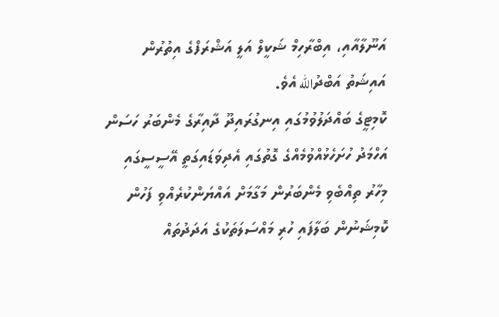އަނޫލާއާއި، އިބްރާހިމް ޝަކީލް އަލީ އަޝްރަފްގެ އިތުރުން އައިޝަތު އަބްދުالله އެވެ.
ކޮމިޓީގެ ބައްދަލުވުމުގައި އިނގުރައިދޫ ދާއިރާގެ މެންބަރު ހަސަން އަހްމަދު ހުށަހެޅުއްވުމެއްގެ ގޮތުގައި އެދިވަޑައިގަތީ އޭސީސީގައި މިހާރު ތިއްބެވި މެންބަރުން މަގާމަށް އައްޔަންކުރެއްވި ފަހުން ކޮމިޝަނުން ބަލާފައި ހުރި މައްސަލަތަކުގެ އަދަދުތައް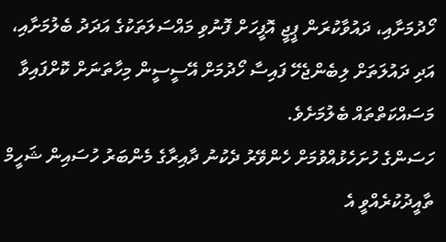ހޯދުމަށާއި، ދައުވާކުރަން ޕީޖީ އޮފީހަށް ފޮނުވި މައްސަލަތަކުގެ އަދަދު ބެލުމަށާއި، އަދި ދައުލަތަށް ލިބެންޖެހޭ ފައިސާ ހޯދުމަށް އޭސީސީން މިހާތަނަށް ކޮށްފައިވާ މަސައްކަތްތައް ބެލުމަށެވެ.
ހަސަންގެ ހުށަހެޅުއްވުމަށް ހެންވޭރު ދެކުނު ދާއިރާގެ މެންބަރު ހުސައިން ޝަހީމް ތާއީދުކުރެއްވީ އެ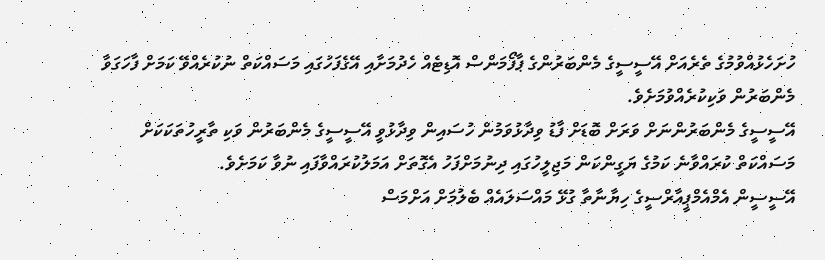ހުށަހެޅުއްވުމުގެ ތެރެއަށް އޭސީސީގެ މެންބަރުންގެ ޕާފޯމަންސް އޮޑިޓެއް ހެދުމަށާއި އޭގެފަހުގައި މަސައްކަތް ނުކުރެއްވޭ ކަމަށް ފާހަގަވާ މެންބަރުން ވަކިކުރެއްވުމަށެވެ.
އޭސީސީގެ މެންބަރުންނަށް ވަރަށް ބޮޑަށް ފާޑު ވިދާޅުވަމުން ހުސައިން ވިދާޅުވީ އޭސީސީގެ މެންބަރުން ވަކި ތާރީހުތަކަކަށް މަސައްކަތް ކުރައްވާނެ ކަމުގެ ޔަގީންކަން މަޖިލީހުގައި ދިނުމަށްފަހު އެގޮތަށް އަމަލުކުރައްވާފައި ނުވާ ކަމަށެވެ.
އޭސީސީން އެމްއެމްޕީއާރްސީގެ ހިޔާނާތާ ގުޅޭ މައްސަލައެއް ބެލުމަށް އަށްމަސް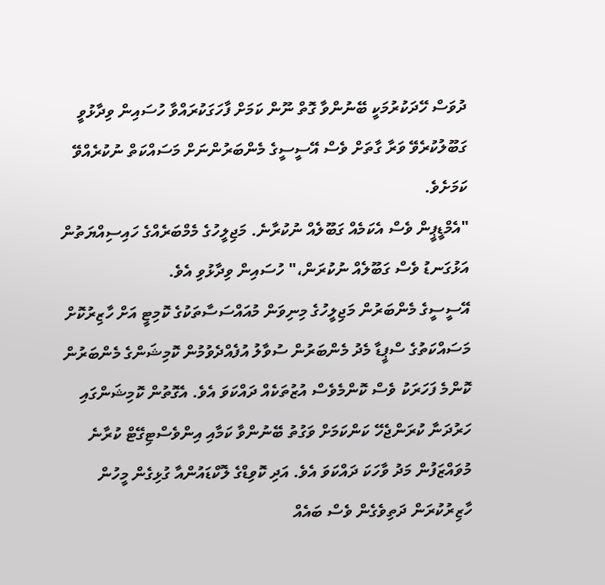ދުވަސް ހޭދަކުރުމަކީ ބޭނުންވާ ގޮތް ނޫން ކަމަށް ފާހަގަކުރައްވާ ހުސައިން ވިދާޅުވީ ގަބޫލުކުރެވޭ ވަރާ ގާތަށް ވެސް އޭސީސީގެ މެންބަރުންނަށް މަސައްކަތް ނުކުރެއްވޭ ކަމަށެވެ.
"އެމްޑީޕީން ވެސް އެކަމެއް ގަބޫލެއް ނުކުރާނެ. މަޖިލީހުގެ މެމްބަރެއްގެ ހައިސިއްޔަތުން އަޅުގަނޑު ވެސް ގަބޫލެއް ނުކުރަން،" ހުސައިން ވިދާޅުވި އެވެ.
އޭސީސީގެ މެންބަރުން މަޖިލީހުގެ މިނިވަން މުއައްސަސާތަކުގެ ކޮމިޓީ އަށް ހާޒިރުކޮށް މަސައްކަތުގެ ސްޕީޑާ މެދު މެންބަރުން ސުވާލު އުފެއްދެވުމުން ކޮމިޝަންގެ މެންބަރުން ކޮންމެ ފަހަރަކު ވެސް ކޮންމެވެސް އުޒުތަކެއް ދައްކަވަ އެވެ. އެގޮތުން ކޮމިޝަންގައި ހަރުދަނާ ކުރަންޖެހޭ ކަންކަމަށް ވަގުތު ބޭނުންވާ ކަމާއި އިންވެސްޓިގޭޓް ކުރާނެ މުވައްޒަފުން މަދު ވާހަކަ ދައްކަވަ އެވެ. އަދި ކޮވިޑްގެ ލޮކްޑައުންއާ ގުޅިގެން މީހުން ހާޒިރުކުރަން ދަތިވެގެން ވެސް ބައެއް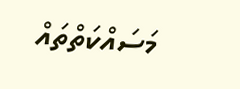މަސައްކަތްތައް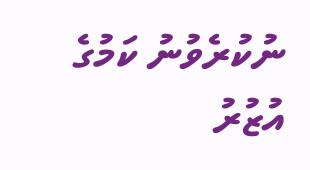ނުކުރެވުނު ކަމުގެ އުޒުރު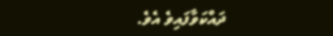ދައްކަވާފައިވެ އެވެ.